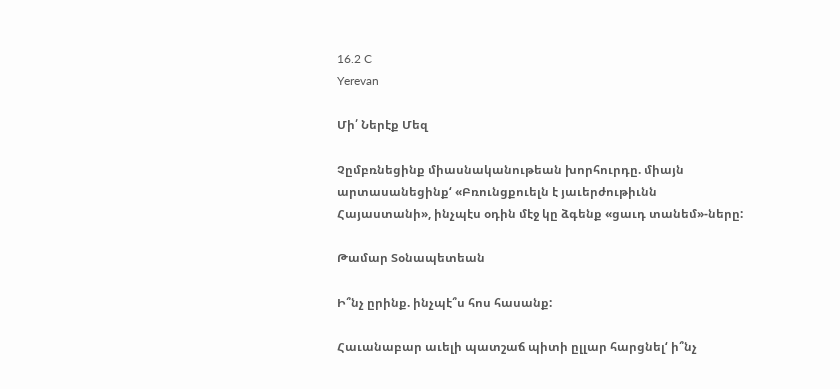16.2 C
Yerevan

Մի՛ Ներէք Մեզ

Չըմբռնեցինք միասնականութեան խորհուրդը. միայն արտասանեցինք‘ «Բռունցքուելն է յաւերժութիւնն Հայաստանի», ինչպէս օդին մէջ կը ձգենք «ցաւդ տանեմ»-ները:

Թամար Տօնապետեան

Ի՞նչ ըրինք. ինչպէ՞ս հոս հասանք:

Հաւանաբար աւելի պատշաճ պիտի ըլլար հարցնել‘ ի՞նչ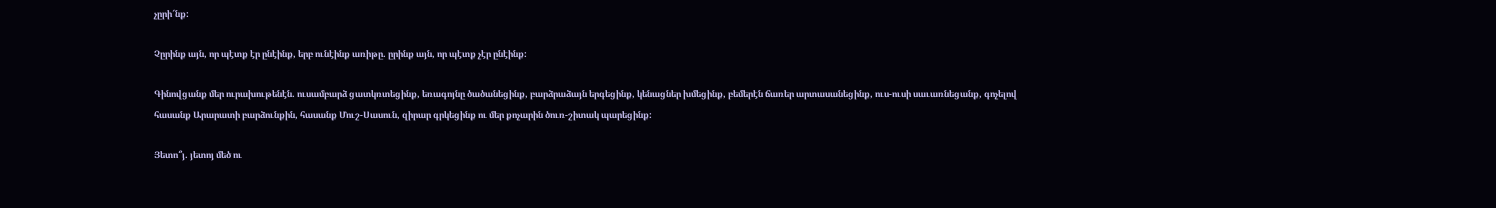չըրի՜նք:

Չըրինք այն, որ պէտք էր ընէինք, երբ ունէինք առիթը. ըրինք այն, որ պէտք չէր ընէինք:

Գինովցանք մեր ուրախութենէն. ուսամբարձ ցատկռտեցինք, եռագոյնը ծածանեցինք, բարձրաձայն երգեցինք, կենացներ խմեցինք, բեմերէն ճառեր արտասանեցինք, ուս-ուսի սաւառնեցանք, գոչելով հասանք Արարատի բարձունքին, հասանք Մուշ-Սասուն, զիրար գրկեցինք ու մեր քոչարին ծուռ-շիտակ պարեցինք:

Յետո՞յ. յետոյ մեծ ու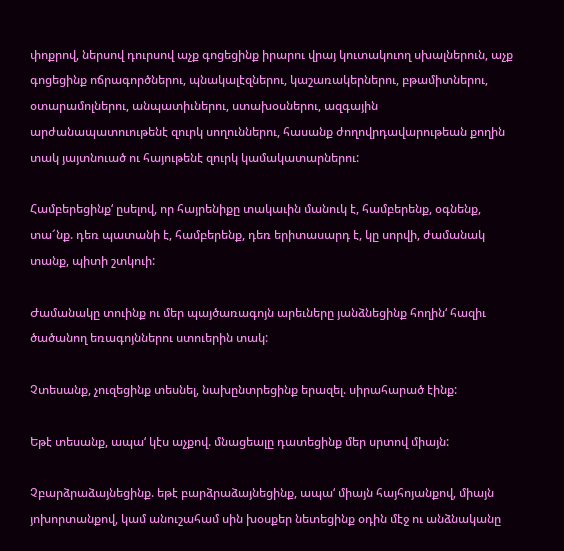փոքրով, ներսով դուրսով աչք գոցեցինք իրարու վրայ կուտակուող սխալներուն, աչք գոցեցինք ոճրագործներու, պնակալէզներու, կաշառակերներու, բթամիտներու,  օտարամոլներու, անպատիւներու, ստախօսներու, ազգային արժանապատուութենէ զուրկ սողուններու, հասանք ժողովրդավարութեան քողին տակ յայտնուած ու հայութենէ զուրկ կամակատարներու:

Համբերեցինք‘ ըսելով, որ հայրենիքը տակաւին մանուկ է, համբերենք, օգնենք, տա՜նք. դեռ պատանի է, համբերենք, դեռ երիտասարդ է, կը սորվի, ժամանակ տանք, պիտի շտկուի:

Ժամանակը տուինք ու մեր պայծառագոյն արեւները յանձնեցինք հողին‘ հազիւ ծածանող եռագոյններու ստուերին տակ:

Չտեսանք, չուզեցինք տեսնել, նախընտրեցինք երազել. սիրահարած էինք:

Եթէ տեսանք, ապա‘ կէս աչքով. մնացեալը դատեցինք մեր սրտով միայն:

Չբարձրաձայնեցինք. եթէ բարձրաձայնեցինք, ապա‘ միայն հայհոյանքով, միայն յոխորտանքով, կամ անուշահամ սին խօսքեր նետեցինք օդին մէջ ու անձնականը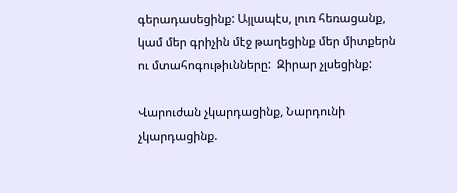գերադասեցինք: Այլապէս, լուռ հեռացանք, կամ մեր գրիչին մէջ թաղեցինք մեր միտքերն ու մտահոգութիւնները:  Զիրար չլսեցինք:

Վարուժան չկարդացինք, Նարդունի չկարդացինք.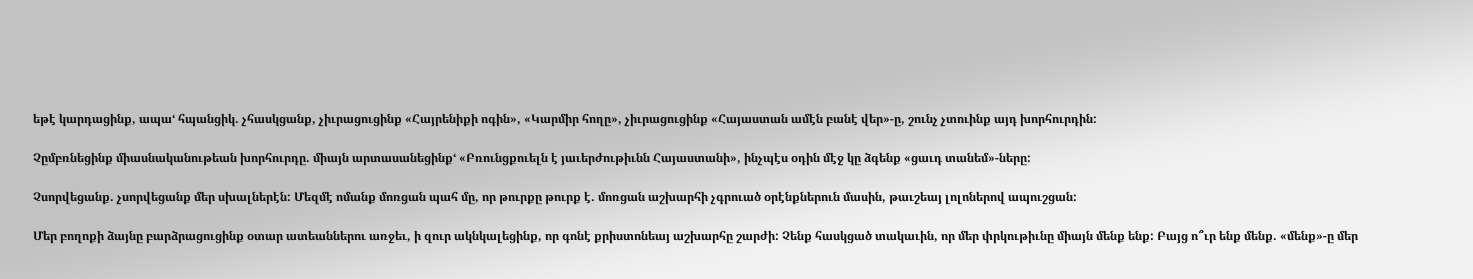եթէ կարդացինք, ապա‘ հպանցիկ. չհասկցանք, չիւրացուցինք «Հայրենիքի ոգին», «Կարմիր հողը», չիւրացուցինք «Հայաստան ամէն բանէ վեր»-ը, շունչ չտուինք այդ խորհուրդին:

Չըմբռնեցինք միասնականութեան խորհուրդը. միայն արտասանեցինք‘ «Բռունցքուելն է յաւերժութիւնն Հայաստանի», ինչպէս օդին մէջ կը ձգենք «ցաւդ տանեմ»-ները:

Չսորվեցանք. չսորվեցանք մեր սխալներէն: Մեզմէ ոմանք մոռցան պահ մը, որ թուրքը թուրք է. մոռցան աշխարհի չգրուած օրէնքներուն մասին, թաւշեայ լոլոներով ապուշցան:

Մեր բողոքի ձայնը բարձրացուցինք օտար ատեաններու առջեւ, ի զուր ակնկալեցինք, որ գոնէ քրիստոնեայ աշխարհը շարժի: Չենք հասկցած տակաւին, որ մեր փրկութիւնը միայն մենք ենք: Բայց ո՞ւր ենք մենք. «մենք»-ը մեր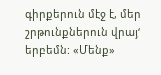գիրքերուն մէջ է, մեր շրթունքներուն վրայ‘ երբեմն: «Մենք»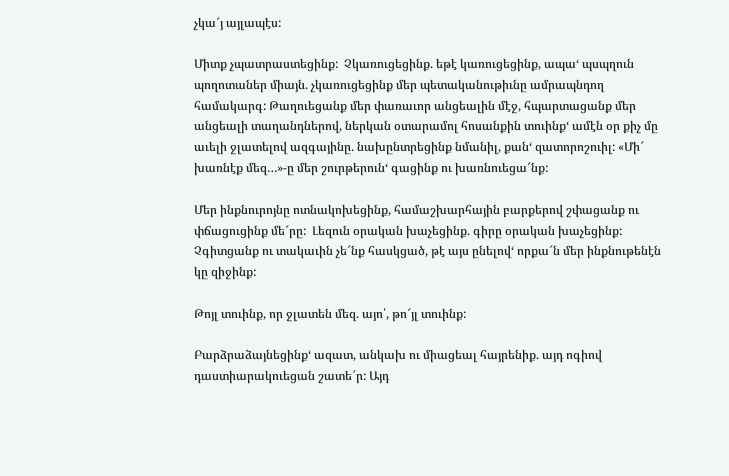չկա՜յ այլապէս:

Միտք չպատրաստեցինք:  Չկառուցեցինք. եթէ կառուցեցինք, ապա‘ պսպղուն պողոտաներ միայն. չկառուցեցինք մեր պետականութիւնը ամրապնդող համակարգ: Թաղուեցանք մեր փառաւոր անցեալին մէջ, հպարտացանք մեր անցեալի տաղանդներով, ներկան օտարամոլ հոսանքին տուինք‘ ամէն օր քիչ մը աւելի ջլատելով ազգայինը. նախընտրեցինք նմանիլ, քան‘ զատորոշուիլ: «Մի՜ խառնէք մեզ…»-ը մեր շուրթերուն‘ գացինք ու խառնուեցա՜նք:

Մեր ինքնուրոյնը ոտնակոխեցինք, համաշխարհային բարքերով շփացանք ու փճացուցինք մե՜րը:  Լեզուն օրական խաչեցինք. գիրը օրական խաչեցինք: Չգիտցանք ու տակաւին չե՜նք հասկցած, թէ այս ընելով‘ որքա՜ն մեր ինքնութենէն կը զիջինք:

Թոյլ տուինք, որ ջլատեն մեզ. այո՛, թո՜յլ տուինք:

Բարձրաձայնեցինք‘ ազատ, անկախ ու միացեալ հայրենիք. այդ ոգիով դաստիարակուեցան շատե՜ր: Այդ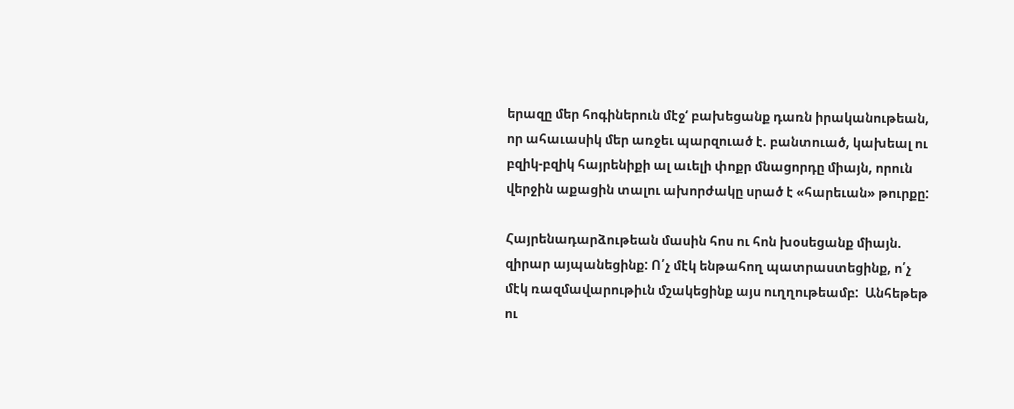երազը մեր հոգիներուն մէջ‘ բախեցանք դառն իրականութեան, որ ահաւասիկ մեր առջեւ պարզուած է. բանտուած, կախեալ ու բզիկ-բզիկ հայրենիքի ալ աւելի փոքր մնացորդը միայն, որուն վերջին աքացին տալու ախորժակը սրած է «հարեւան» թուրքը:

Հայրենադարձութեան մասին հոս ու հոն խօսեցանք միայն. զիրար այպանեցինք: Ո՛չ մէկ ենթահող պատրաստեցինք, ո՛չ մէկ ռազմավարութիւն մշակեցինք այս ուղղութեամբ:  Անհեթեթ ու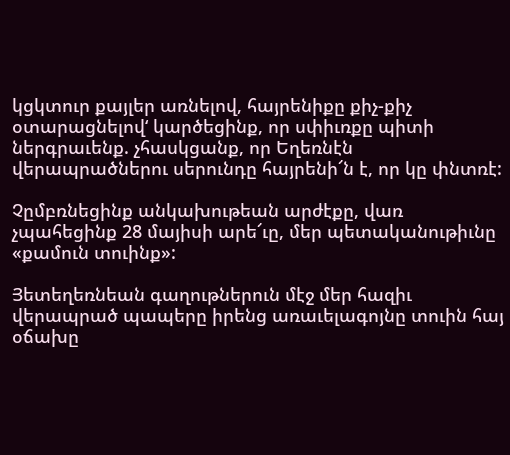կցկտուր քայլեր առնելով, հայրենիքը քիչ-քիչ օտարացնելով‘ կարծեցինք, որ սփիւռքը պիտի ներգրաւենք. չհասկցանք, որ Եղեռնէն վերապրածներու սերունդը հայրենի՜ն է, որ կը փնտռէ:

Չըմբռնեցինք անկախութեան արժէքը, վառ չպահեցինք 28 մայիսի արե՜ւը, մեր պետականութիւնը «քամուն տուինք»:

Յետեղեռնեան գաղութներուն մէջ մեր հազիւ վերապրած պապերը իրենց առաւելագոյնը տուին հայ օճախը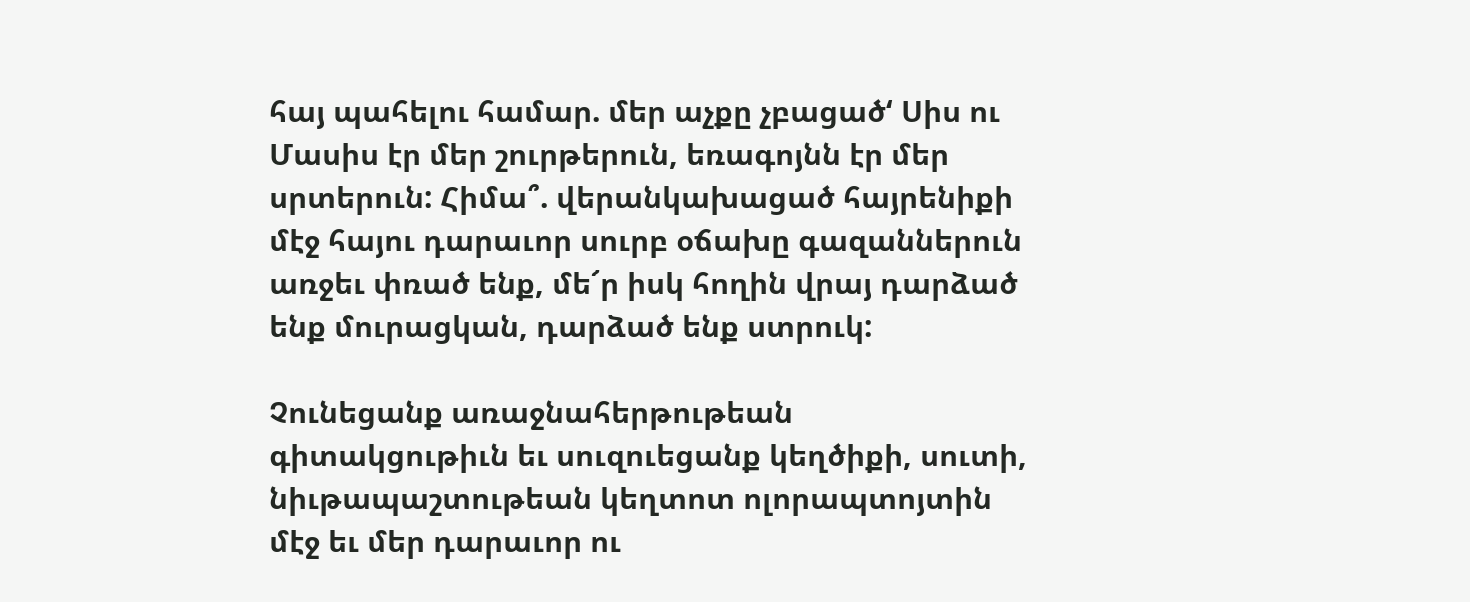հայ պահելու համար. մեր աչքը չբացած‘ Սիս ու Մասիս էր մեր շուրթերուն, եռագոյնն էր մեր սրտերուն: Հիմա՞. վերանկախացած հայրենիքի մէջ հայու դարաւոր սուրբ օճախը գազաններուն առջեւ փռած ենք, մե՜ր իսկ հողին վրայ դարձած ենք մուրացկան, դարձած ենք ստրուկ:

Չունեցանք առաջնահերթութեան գիտակցութիւն եւ սուզուեցանք կեղծիքի, սուտի, նիւթապաշտութեան կեղտոտ ոլորապտոյտին մէջ եւ մեր դարաւոր ու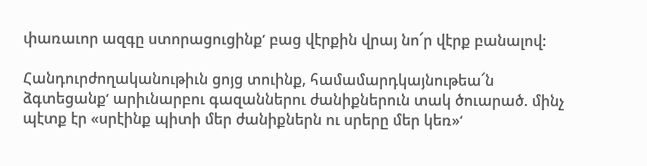փառաւոր ազգը ստորացուցինք‘ բաց վէրքին վրայ նո՜ր վէրք բանալով:

Հանդուրժողականութիւն ցոյց տուինք, համամարդկայնութեա՜ն ձգտեցանք‘ արիւնարբու գազաններու ժանիքներուն տակ ծուարած. մինչ պէտք էր «սրէինք պիտի մեր ժանիքներն ու սրերը մեր կեռ»‘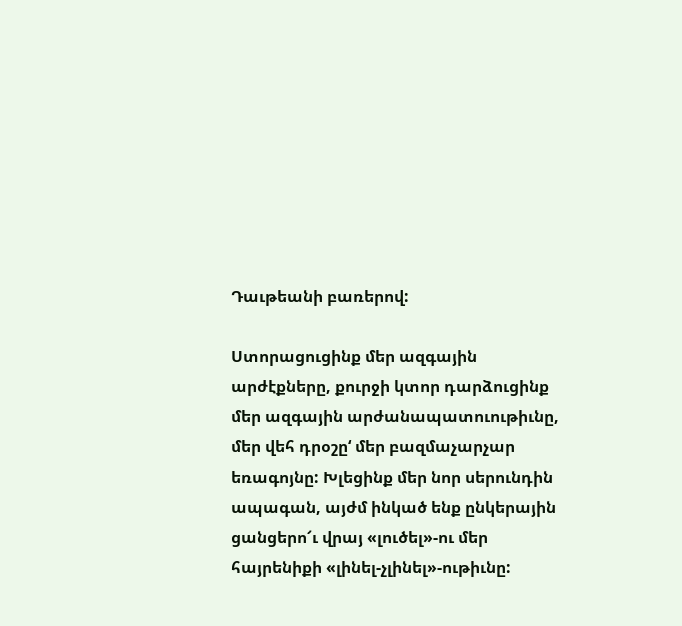Դաւթեանի բառերով:

Ստորացուցինք մեր ազգային արժէքները, քուրջի կտոր դարձուցինք մեր ազգային արժանապատուութիւնը, մեր վեհ դրօշը‘ մեր բազմաչարչար եռագոյնը: Խլեցինք մեր նոր սերունդին ապագան, այժմ ինկած ենք ընկերային ցանցերո՜ւ վրայ «լուծել»-ու մեր հայրենիքի «լինել-չլինել»-ութիւնը: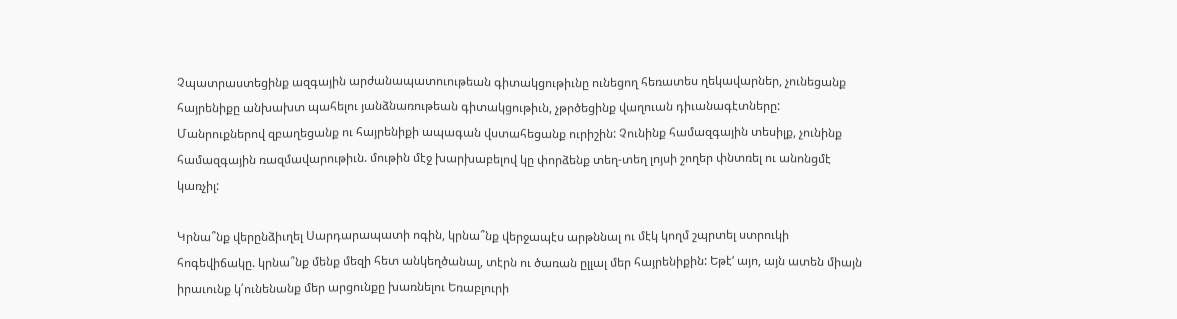Չպատրաստեցինք ազգային արժանապատուութեան գիտակցութիւնը ունեցող հեռատես ղեկավարներ, չունեցանք հայրենիքը անխախտ պահելու յանձնառութեան գիտակցութիւն, չթրծեցինք վաղուան դիւանագէտները: Մանրուքներով զբաղեցանք ու հայրենիքի ապագան վստահեցանք ուրիշին: Չունինք համազգային տեսիլք, չունինք համազգային ռազմավարութիւն. մութին մէջ խարխաբելով կը փորձենք տեղ-տեղ լոյսի շողեր փնտռել ու անոնցմէ կառչիլ:

Կրնա՞նք վերընձիւղել Սարդարապատի ոգին, կրնա՞նք վերջապէս արթննալ ու մէկ կողմ շպրտել ստրուկի հոգեվիճակը. կրնա՞նք մենք մեզի հետ անկեղծանալ, տէրն ու ծառան ըլլալ մեր հայրենիքին: Եթէ‘ այո, այն ատեն միայն իրաւունք կ՛ունենանք մեր արցունքը խառնելու Եռաբլուրի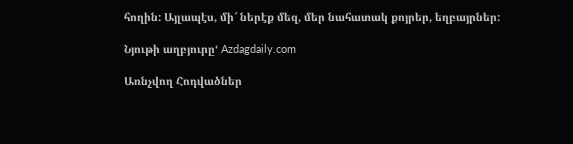հողին: Այլապէս, մի՜ ներէք մեզ, մեր նահատակ քոյրեր, եղբայրներ:

Նյութի աղբյուրը‘ Azdagdaily.com

Առնչվող Հոդվածներ